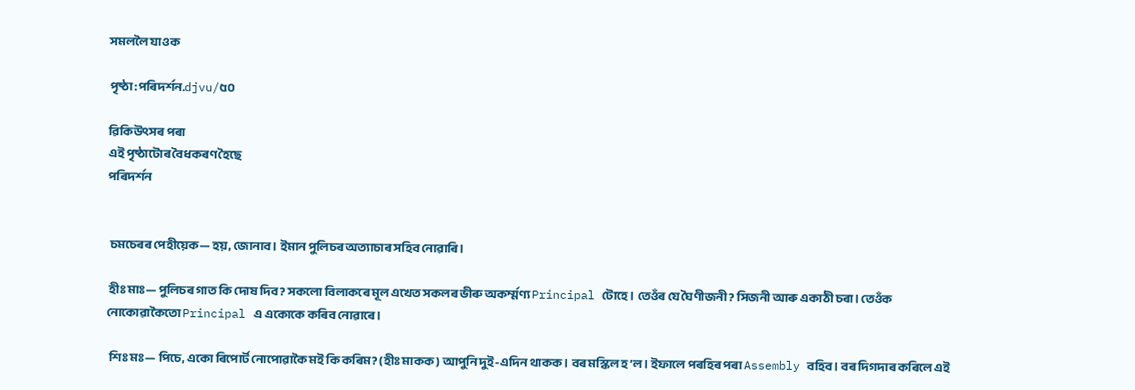সমললৈ যাওক

পৃষ্ঠা:পৰিদৰ্শন.djvu/৫০

ৱিকিউৎসৰ পৰা
এই পৃষ্ঠাটোৰ বৈধকৰণ হৈছে
পৰিদৰ্শন


 চমচেৰৰ পেহীয়েক— হয়, জোনাব। ইমান পুলিচৰ অত্যাচাৰ সহিব নোৱাৰি।

 হীঃ মাঃ— পুলিচৰ গাত কি দোষ দিব? সকলো বিলাকৰে মূল এখেত সকলৰ ভীৰু অকৰ্ম্মণ্য Principal টোহে। তেওঁৰ যে ঘৈণীজনী? সিজনী আৰু একাঠী চৰা। তেওঁক নোকোৱাকৈতো Principal এ একোকে কৰিব নোৱাৰে।

 শিঃ মঃ— পিচে, একো ৰিপোৰ্ট নোপোৱাকৈ মই কি কৰিম? (হীঃ মাকক) আপুনি দুই-এদিন থাকক। বৰ মস্কিল হ’ল। ইফালে পৰহিৰ পৰা Assembly বহিব। বৰ দিগদাৰ কৰিলে এই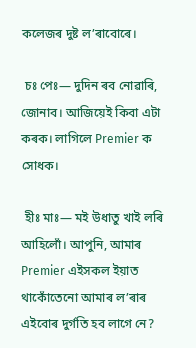কলেজৰ দুষ্ট ল’ৰাবোৰে।

 চঃ পেঃ— দুদিন ৰব নোৱাৰি, জোনাব। আজিয়েই কিবা এটা কৰক। লাগিলে Premier ক সোধক।

 হীঃ মাঃ— মই উধাতু খাই লৰি আহিলোঁ। আপুনি, আমাৰ Premier এইসকল ইয়াত থাকোঁতেনো আমাৰ ল’ৰাৰ এইবোৰ দুৰ্গতি হব লাগে নে?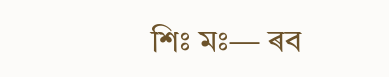শিঃ মঃ— ৰব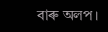বাৰু অলপ।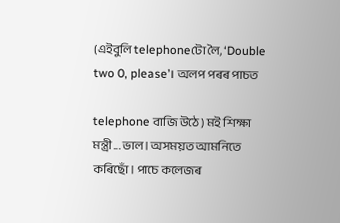(এইবুলি telephoneটো লৈ, ‘Double two 0, please’। অলপ পৰৰ পাচত

telephone বাজি উঠে) মই শিক্ষা মন্ত্ৰী ... ভাল। অসময়ত আমনিতে কৰিছোঁ। পাচে কলেজৰ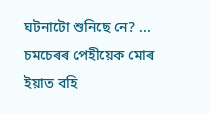ঘটনাটো শুনিছে নে? ... চমচেৰৰ পেহীয়েক মোৰ ইয়াত বহি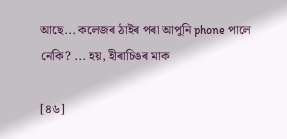আছে... কলেজৰ ঠাইৰ পৰা আপুনি phone পালে নেকি? ... হয়, হীৰাচিঙৰ মাক

[৪৬]